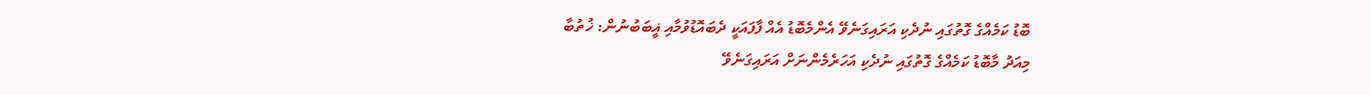ބޮޑު ކަމެއްގެ ގޮތުގައި ނުދެކި އަރައިގަނެވޭ އެންމެބޮޑު އެއް ފާފައަކީ ދެބައޮޑުވުމާއި ޣީބަބުނުން: ޚުތުބާ
މިއަދު މާބޮޑު ކަމެއްގެ ގޮތުގައި ނުދެކި އަހަރެމެންނަށް އަރައިގަނެވޭ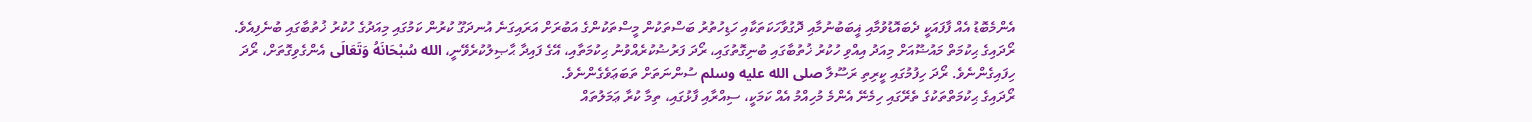އެންމެބޮޑު އެއް ފާފައަކީ ދެބައޮޑުވުމާއި ޣީބަބުނުމާއި ދޮގުވާހަކަތަކާއި ހަޑިހުތުރު ބަސްތަކުން މީސްތަކުންގެ އަބުރަށް އަރައިގަނެ އުނދަގޫ ކުރުން ކަމުގައި މިއަދުގެ ހުކުރު ޚުތުބާގައި ބުނެފިއެވެ.
ރޯދައިގެ ޙިކުމަތް މައުޟޫއަށް މިއަދު އިއްވި ހުކުރު ޚުތުބާގައި ބުނިގޮތުގައި، ރޯދަ ފަރުޟުކުރެއްވުނު ޙިކުމަތާއި، އޭގެ ފައިދާ ޙާޞިލުކުރެވޭނީ، الله سُبْحَانَهُ وَتَعَالَى އެންގެވިގޮތަށް، ރޯދަ ހިފައިގެންނެވެ. ރޯދަ ހިފުމުގައި ކީރިތި ރަސޫލާ صلى الله عليه وسلم ސުންނަތަށް ތަބަޢަވެގެންނެވެ.
ރޯދައިގެ ޙިކުމަތްތަކުގެ ތެރޭގައި ހިމެނޭ އެންމެ މުހިއްމު އެއް ކަމަކީ، ސިއްރާއި ފާޅުގައި، ތިމާ ކުރާ ޢަމަލުތައް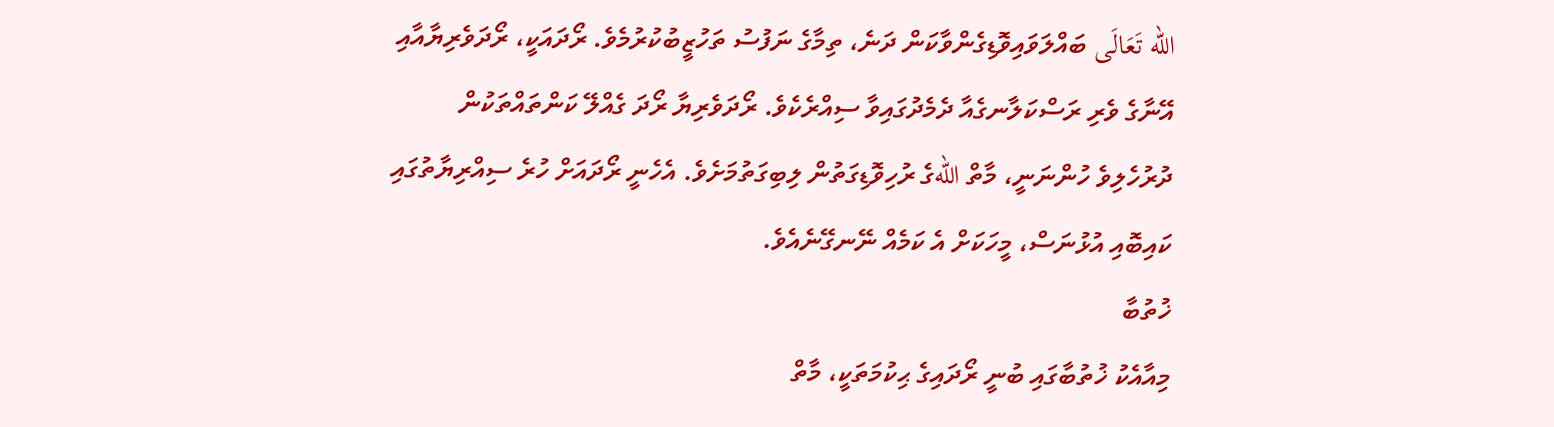الله تَعَالَى ބައްލަވައިވޮޑިގެންވާކަން ދަނެ، ތިމާގެ ނަފުސު ތަހުޒީބުކުރުމެވެ. ރޯދައަކީ، ރޯދަވެރިޔާއާއި އޭނާގެ ވެރި ރަސްކަލާނގެއާ ދެމެދުގައިވާ ސިއްރެކެވެ. ރޯދަވެރިޔާ ރޯދަ ގެއްލޭ ކަންތައްތަކުން ދުރުހެލިވެ ހުންނަނީ، މާތް اللهގެ ރުހިވޮޑިގަތުން ލިބިގަތުމަށެވެ. އެހެނީ ރޯދައަށް ހުރެ ސިއްރިޔާތުގައި ކައިބޮއި އުޅުނަސް، މީހަކަށް އެ ކަމެއް ނޭނގޭނެއެވެ.
ޚުތުބާ
މިއާއެކު ޚުތުބާގައި ބުނީ ރޯދައިގެ ޙިކުމަތަކީ، މާތް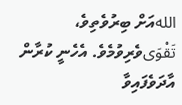اللهއަށް ބިރުވެތިވެ، تَقْوَىވެރިވުމެވެ. އެހެނީ ކުރާން އާދަވެފައިވާ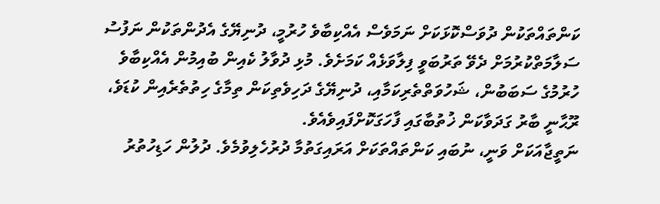ކަންތައްތަކުން ދުވަސްކޮޅަކަށް ނަމަވެސް އެއްކިބާވެ ހުރުމީ، ދުނިޔޭގެ އެދުންތަކުން ނަފުސު ސަލާމަތްކުރުމަށް ދެވޭ ތަރުބަވީ ފިލާވަޅެއް ކަމަށެވެ. މުޅި ދުވާލު ކެއިން ބުއިމުން އެއްކިބާވެ ހުރުމުގެ ސަބަބުން، ޝަހުވަތްތެރިކަމާއި، ދުނިޔޭގެ ދަހިވެތިކަން ތިމާގެ ހިތުތެރެއިން ކުޑަވެ، ރޫޙާނީ ބާރު ގަދަވާކަން ޚުތުބާގައި ފާހަގަކޮށްފައިވެއެވެ.
ނަތީޖާއަކަށް ވަނީ، ނުބައި ކަންތައްތަކަށް އަރައިގަތުމާ ދުރުހެލިވުމެވެ. ދުލުން ހަޑިހުތުރު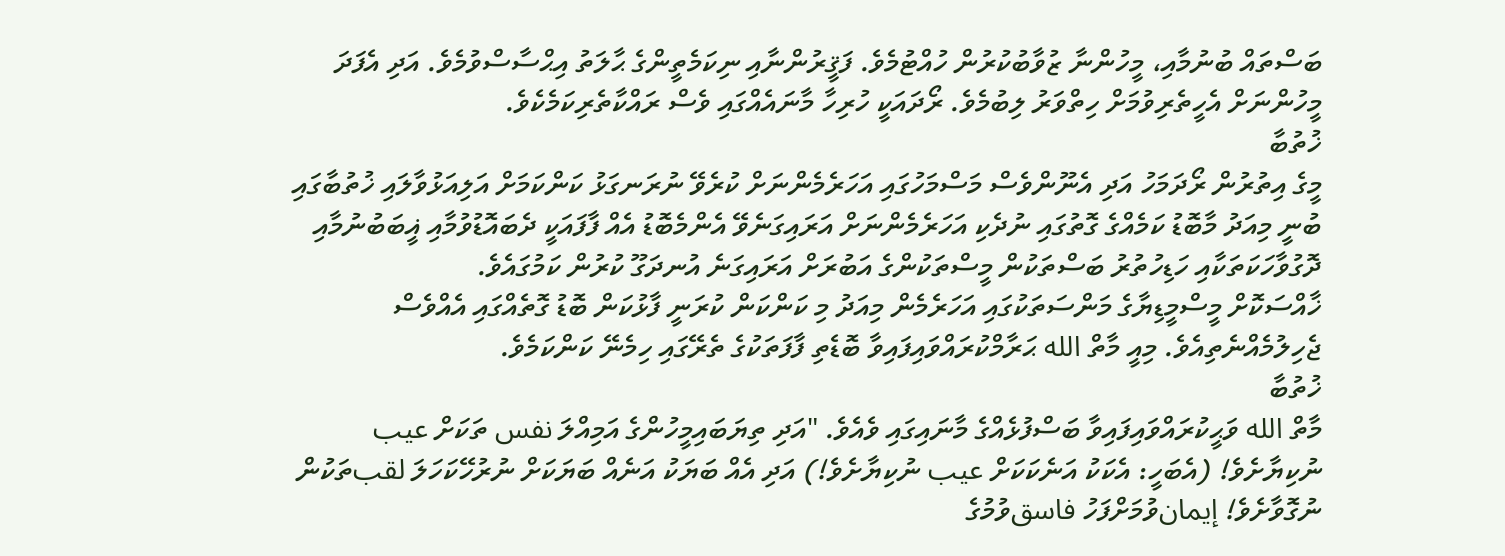ބަސްތައް ބުނުމާއި، މީހުންނާ ޒުވާބުކުރުން ހުއްޓުމެވެ. ފަޤީރުންނާއި ނިކަމެތީންގެ ޙާލަތު އިޙްސާސްވުމެވެ. އަދި އެފަދަ މީހުންނަށް އެހީތެރިވުމަށް ހިތްވަރު ލިބުމެވެ. ރޯދައަކީ ހުރިހާ މާނައެއްގައި ވެސް ރައްކާތެރިކަމެކެވެ.
ޚުތުބާ
މީގެ އިތުރުން ރޯދަމަހު އަދި އެނޫންވެސް މަސްމަހުގައި އަހަރެމެންނަށް ކުރެވޭ ނުރަނގަޅު ކަންކަމަށް އަލިއަޅުވާލައި ޚުތުބާގައި ބުނީ މިއަދު މާބޮޑު ކަމެއްގެ ގޮތުގައި ނުދެކި އަހަރެމެންނަށް އަރައިގަނެވޭ އެންމެބޮޑު އެއް ފާފައަކީ ދެބައޮޑުވުމާއި ޣީބަބުނުމާއި ދޮގުވާހަކަތަކާއި ހަޑިހުތުރު ބަސްތަކުން މީސްތަކުންގެ އަބުރަށް އަރައިގަނެ އުނދަގޫ ކުރުން ކަމުގައެވެ.
ޚާއްސަކޮށް މީސްމީޑިޔާގެ މަންސަތަކުގައި އަހަރެމެން މިއަދު މި ކަންކަން ކުރަނީ ފާޅުކަން ބޮޑު ގޮތެއްގައި އެއްވެސް ޖެހިލުމެއްނެތިއެވެ. މިއީ މާތް الله ޙަރާމްކުރައްވައިފައިވާ ބޮޑެތި ފާފަތަކުގެ ތެރޭގައި ހިމެނޭ ކަންކަމެވެ.
ޚުތުބާ
މާތް الله ވަޙީކުރައްވައިފައިވާ ބަސްފުޅެއްގެ މާނައިގައި ވެއެވެ. "އަދި ތިޔަބައިމީހުންގެ އަމިއްލަ نفس ތަކަށް عيب ނުކިޔާށެވެ! (އެބަހީ: އެކަކު އަނެކަކަށް عيب ނުކިޔާށެވެ!) އަދި އެއް ބަޔަކު އަނެއް ބަޔަކަށް ނުރުހޭކަހަލަ لقبތަކުން ނުގޮވާށެވެ! إيمانވުމަށްފަހު فاسقވުމުގެ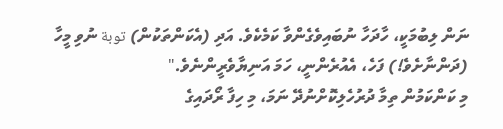ނަން ލިބުމަކީ، ހާދަހާ ނުބައިވެގެންވާ ކަމެކެވެ. އަދި (އެކަންތަކުން) توبة ނުވި މީހާ (ދަންނާށެވެ!) ފަހެ، އެއުރެންނީ، ހަމަ އަނިޔާވެރީންނެވެ."
މި ކަންކަމުން ތިމާ ދުރުހެލިކޮށްނުދޭ ނަމަ، މި ހިފާ ރޯދައިގެ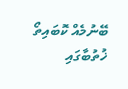ބޭނުމެއް ކޮބައިތޯ ޚުތުބާގައި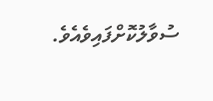ސުވާލުކޮށްފައިވެއެވެ.